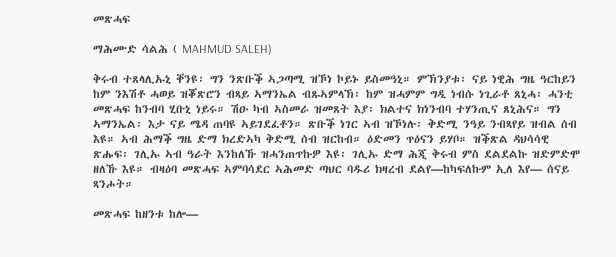መጽሓፍ

ማሕሙድ ሳልሕ ( MAHMUD SALEH)

ቅሩብ ተጸላሊኡኒ ቐንዩ፡ ግን ንጽቡቕ ኣጋጣሚ ዝኾነ ኮይኑ ይስመዓኒ። ምኽንያቱ፡ ናይ ነዊሕ ግዜ ዓርከይን ከም ንእሽቶ ሓወይ ዝቖጽሮን ብጻይ ኣማንኤል ብጹኣምላኽ፡ ከም ዝሓምም ግዲ ነብሱ ነጊራቶ ጸኒሓ፡ ሓንቲ መጽሓፍ ከንብባ ሂቡኒ ነይሩ። ሽዑ ካብ ኣስመራ ዝመጸት እያ፡ ክልተና ክነንብባ ተሃንጢና ጸኒሕና። ግን ኣማንኤል፡ እታ ናይ ሜዳ ጠባዩ ኣይገደፈቶን። ጽቡቕ ነገር ኣብ ዝኾነሉ፡ ቅድሚ ንዓይ ንብጻየይ ዝብል ሰብ እዩ። ኣብ ሕማቕ ግዜ ድማ ክረድኣካ ቅድሚ ሰብ ዝርከብ። ዕድመን ጥዕናን ይሃቦ። ዝቕጽል ዳህሳሳዊ ጽሑፍ፡ ገሊኡ ኣብ ዓራት እንከለኹ ዝሓንጠጥኩዎ እዩ፡ ገሊኡ ድማ ሕጂ ቅሩብ ምስ ደልደልኩ ዝድምድሞ ዘለኹ እዩ። ብዛዕባ መጽሓፍ ኣምባሳደር ኣሕመድ ጣህር ባዱሪ ክዛረብ ደልየ—ከካፍለኩም ኢለ እየ— ሰናይ ጻንሖት።

መጽሓፍ ከዘንቱ ከሎ—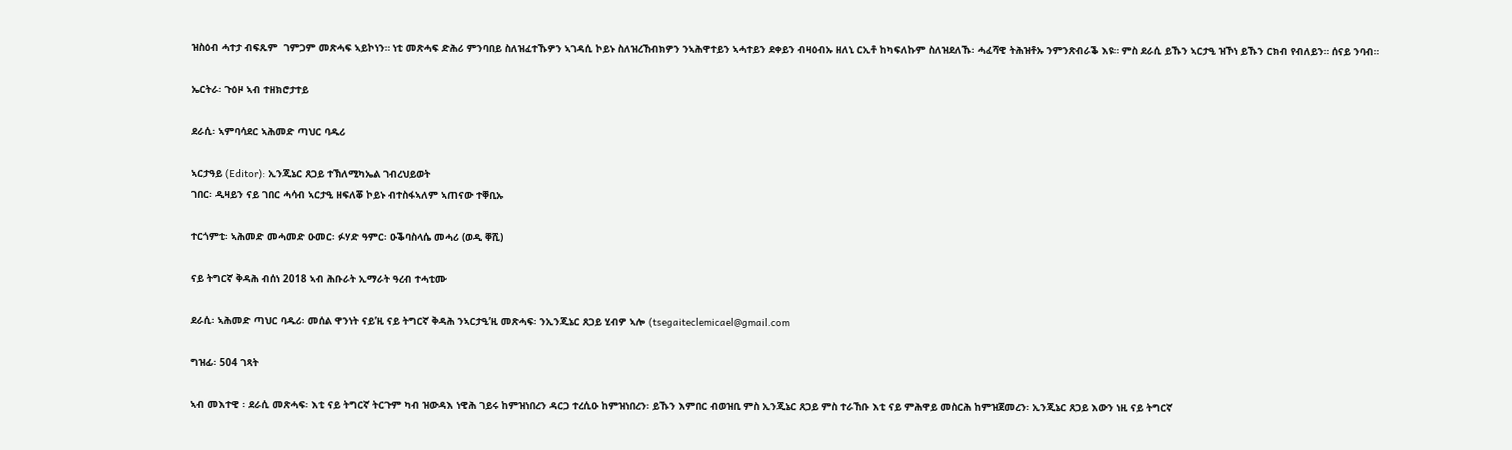ዝስዕብ ሓተታ ብፍጹም  ገምጋም መጽሓፍ ኣይኮነን። ነቲ መጽሓፍ ድሕሪ ምንባበይ ስለዝፈተኹዎን ኣገዳሲ ኮይኑ ስለዝረኸብክዎን ንኣሕዋተይን ኣሓተይን ደቀይን ብዛዕብኡ ዘለኒ ርኢቶ ከካፍለኩም ስለዝደለኹ፡ ሓፈሻዊ ትሕዝቶኡ ንምንጽብራቕ እዩ። ምስ ደራሲ ይኹን ኣርታዒ ዝኾነ ይኹን ርክብ የብለይን። ሰናይ ንባብ።

ኤርትራ፡ ጉዕዞ ኣብ ተዘክሮታተይ

ደራሲ፡ ኣምባሳደር ኣሕመድ ጣህር ባዱሪ

ኣርታዓይ (Editor): ኢንጂኔር ጸጋይ ተኽለሚካኤል ገብረህይወት
ገበር፡ ዲዛይን ናይ ገበር ሓሳብ ኣርታዒ ዘፍለቖ ኮይኑ ብተስፋኣለም ኣጠናው ተቐቢኡ

ተርጎምቲ፡ ኣሕመድ መሓመድ ዑመር፡ ፉሃድ ዓምር፡ ዑቕባስላሴ መሓሪ (ወዲ ቐሺ)

ናይ ትግርኛ ቅዳሕ ብሰነ 2018 ኣብ ሕቡራት ኢማራት ዓረብ ተሓቲሙ

ደራሲ፡ ኣሕመድ ጣህር ባዱሪ፡ መሰል ዋንነት ናይ’ዚ ናይ ትግርኛ ቅዳሕ ንኣርታዒ’ዚ መጽሓፍ፡ ንኢንጂኔር ጸጋይ ሂብዎ ኣሎ (tsegaiteclemicael@gmail.com

ግዝፊ፡ 504 ገጻት

ኣብ መእተዊ ፡ ደራሲ መጽሓፍ፡ እቲ ናይ ትግርኛ ትርጉም ካብ ዝውዳእ ነዊሕ ገይሩ ከምዝነበረን ዳርጋ ተረሲዑ ከምዝነበረን፡ ይኹን እምበር ብወዝቢ ምስ ኢንጂኔር ጸጋይ ምስ ተራኸቡ እቲ ናይ ምሕዋይ መስርሕ ከምዝጀመረን፡ ኢንጂኔር ጸጋይ እውን ነዚ ናይ ትግርኛ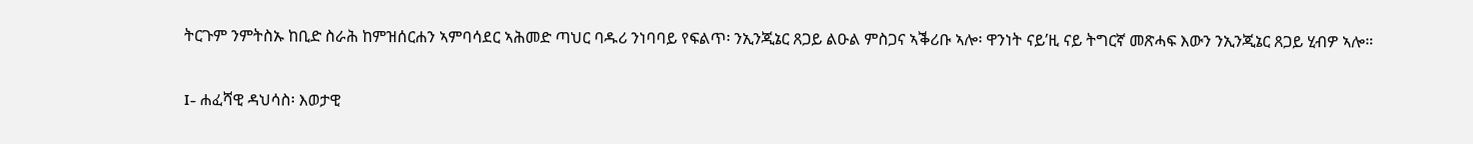ትርጉም ንምትስኡ ከቢድ ስራሕ ከምዝሰርሐን ኣምባሳደር ኣሕመድ ጣህር ባዱሪ ንነባባይ የፍልጥ፡ ንኢንጂኔር ጸጋይ ልዑል ምስጋና ኣቕሪቡ ኣሎ፡ ዋንነት ናይ’ዚ ናይ ትግርኛ መጽሓፍ እውን ንኢንጂኔር ጸጋይ ሂብዎ ኣሎ።

I- ሐፈሻዊ ዳህሳስ፡ እወታዊ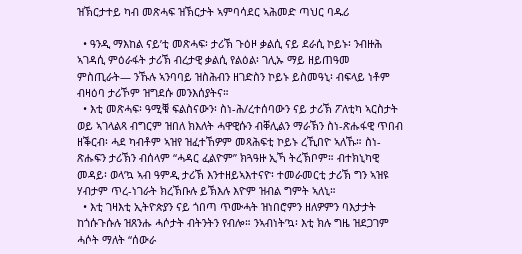ዝኽርታተይ ካብ መጽሓፍ ዝኽርታት ኣምባሳደር ኣሕመድ ጣህር ባዱሪ

  • ዓንዲ ማእከል ናይ’ቲ መጽሓፍ፡ ታሪኽ ጉዕዞ ቃልሲ ናይ ደራሲ ኮይኑ፡ ንብዙሕ ኣገዳሲ ምዕራፋት ታሪኽ ብረታዊ ቃልሲ የልዕል፡ ገሊኡ ማይ ዘይጠዓመ ምስጢራት— ንኹሉ ኣንባባይ ዝስሕብን ዘገድስን ኮይኑ ይስመዓኒ፡ ብፍላይ ነቶም ብዛዕባ ታሪኾም ዝግደሱ መንእሰያትና።
  • እቲ መጽሓፍ፡ ዓሚቑ ፍልስናውን፡ ስነ-ሕ/ረተሰባውን ናይ ታሪኽ ፖለቲካ ኣርስታት ወይ ኣገላልጻ ብግርም ዝበለ ክእለት ሓዋዊሱን ብቐሊልን ማራኽን ስነ-ጽሑፋዊ ጥበብ ዘቕርብ፡ ሓደ ካብቶም ኣዝየ ዝፈተኸዎም መጻሕፍቲ ኮይኑ ረኺበዮ ኣለኹ። ስነ-ጽሑፍን ታሪኽን ብሰላም “ሓዳር ፈልዮም” ክጓዓዙ ኢኻ ትረኽቦም። ብተክኒካዊ መዳይ፡ ወላ’ኳ ኣብ ዓምዲ ታሪኽ እንተዘይኣእተናዮ፡ ተመራመርቲ ታሪኽ ግን ኣዝዩ ሃብታም ጥረ-ነገራት ክረኽቡሉ ይኽእሉ እዮም ዝብል ግምት ኣለኒ።
  • እቲ ገዛእቲ ኢትዮጵያን ናይ ጎበጣ ጥሙሓት ዝነበሮምን ዘለዎምን ባእታታት ከጎሱጉሱሉ ዝጸንሑ ሓሶታት ብትንትን የብሎ። ንኣብነት’ኳ፡ እቲ ክሉ ግዜ ዝደጋገም ሓሶት ማለት “ሰውራ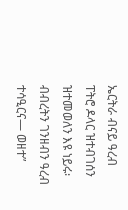ኤርትራ ብናይ ዓረብ ፐትሮ ዶላር ዝተብገሰን ዝተመወለን እዩ ነይሩ፡ ብብረትን ገንዘብን ዓረብ ተሳዒርና— ወዘተ”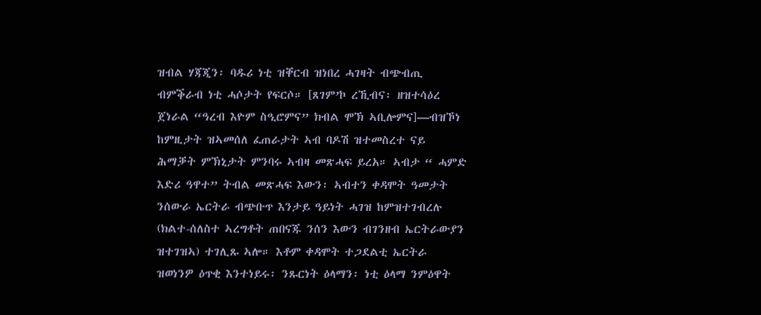ዝብል ሃጃጂን፡ ባዱሪ ነቲ ዝቐርብ ዝነበረ ሓገዛት ብጭብጢ ብምቕራብ ነቲ ሓሶታት የፍርሶ። [ጸገም’ኮ ረኺብና፡ ዘዝተሳዕረ ጀነራል “ዓረብ እዮም ስዒሮምና” ክብል ሞኽ ኣቢሎምና]—ብዝኾነ ከምዚታት ዝኣመሰለ ፈጠራታት ኣብ ባዶሽ ዝተመስረተ ናይ ሕማቓት ምኽኒታት ምንባሩ ኣብዛ መጽሓፍ ይረአ። ኣብታ “ ሓምድ እድሪ ዓዋተ” ትብል መጽሓፍ እውን፡ ኣብተን ቀዳሞት ዓመታት ንሰውራ ኤርትራ ብጭቡጥ እንታይ ዓይነት ሓገዝ ከምዝተገብረሉ (ክልተ-ሰለስተ ኣረግቶት ጠበናጁ ንሰን እውን ብገንዘብ ኤርትራውያን ዝተገዝኣ) ተገሊጹ ኣሎ። እቶም ቀዳሞት ተጋደልቲ ኤርትራ ዝወነንዎ ዕጥቂ እንተነይሩ፡ ንጹርነት ዕላማን፡ ነቲ ዕላማ ንምዕዋት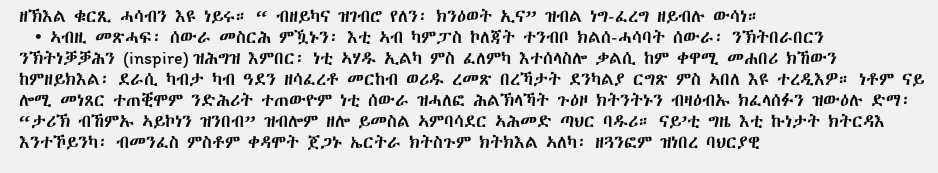ዘኽእል ቁርጺ ሓሳብን እዩ ነይሩ። “ ብዘይካና ዝገብሮ የለን፡ ክንዕወት ኢና” ዝብል ነግ-ፈረግ ዘይብሉ ውሳነ።
  • ኣብዚ መጽሓፍ፡ ሰውራ መስርሕ ምዃኑን፡ እቲ ኣብ ካምፓስ ኮለጃት ተንብቦ ክልሰ-ሓሳባት ሰውራ፡ ንኽትበራበርን ንኽትነቓቓሕን (inspire) ዝሕግዝ እምበር፡ ነቲ ኣሃዱ ኢልካ ምስ ፈለምካ እተሰላስሎ ቃልሲ ከም ቀዋሚ መሐበሪ ክኸውን ከምዘይክእል፡ ደራሲ ካብታ ካብ ዓደን ዘሳፈረቶ መርከብ ወሪዱ ረመጽ በረኻታት ደንካልያ ርግጽ ምስ ኣበለ እዩ ተረዲእዎ። ነቶም ናይ ሎሚ መነጸር ተጠቒሞም ንድሕሪት ተጠውዮም ነቲ ሰውራ ዝሓለፎ ሕልኽላኻት ጉዕዞ ክትንትኑን ብዛዕብኡ ክፈላሰፉን ዝውዕሉ ድማ፡ “ታሪኽ ብኸምኡ ኣይኮነን ዝንበብ” ዝብሎም ዘሎ ይመስል ኣምባሳደር ኣሕመድ ጣህር ባዱሪ። ናይ’ቲ ግዜ እቲ ኩነታት ክትርዳእ እንተኾይንካ፡ ብመንፈስ ምስቶም ቀዳሞት ጀጋኑ ኤርትራ ክትስጉም ክትክእል ኣለካ፡ ዘጓንፎም ዝነበረ ባህርያዊ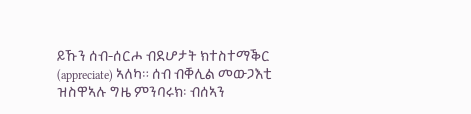ይኹን ሰብ-ሰርሖ ብደሆታት ክተስተማቕር (appreciate) ኣለካ። ሰብ ብቐሊል መውጋእቲ ዝስዋኣሉ ግዜ ምንባሩክ፡ ብሰኣን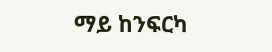ማይ ከንፍርካ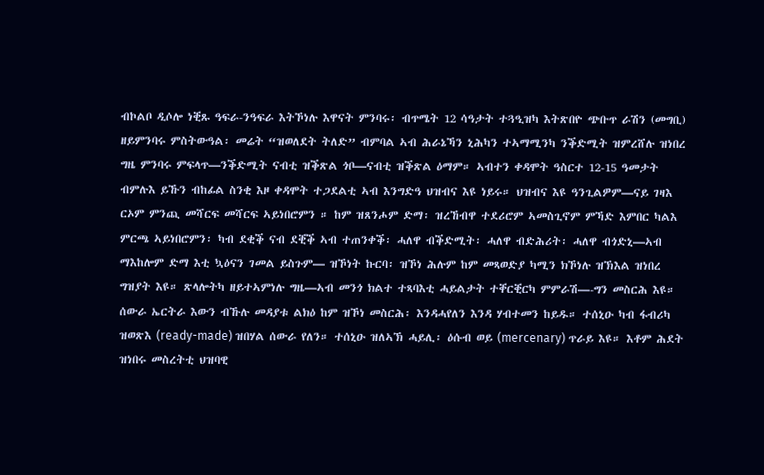ብኮልቦ ዲሶሎ ነቒጹ ዓፍራ-ንዓፍራ እትኾነሉ እዋናት ምንባሩ፡ ብጥሜት 12 ሳዓታት ተጓዒዝካ እትጽበዮ ጭቡጥ ራሽን (መግቢ) ዘይምንባሩ ምስትውዓል፡ መሬት “ዝወለደት ትለድ” ብምባል ኣብ ሕራኔኻን ኒሕካን ተኣማሚንካ ንቕድሚት ዝምረሸሉ ዝነበረ ግዜ ምንባሩ ምፍላጥ—ንቕድሚት ናብቲ ዝቕጽል ጎቦ—ናብቲ ዝቕጽል ዕማም። ኣብተን ቀዳሞት ዓስርተ 12-15 ዓመታት ብምሉእ ይኹን ብከፊል ስንቂ እዞ ቀዳሞት ተጋደልቲ ኣብ እንግድዓ ህዝብና እዩ ነይሩ። ህዝብና እዩ ዓንጊልዎም—ናይ ገዛእ ርኦም ምንጪ መሻርፍ መሻርፍ ኣይነበሮምን ። ከም ዝጸንሖም ድማ፡ ዝረኸብዋ ተደሪሮም ኣመስጊኖም ምኻድ እምበር ካልእ ምርጫ ኣይነበሮምን፡ ካብ ደቂቕ ናብ ደቒቕ ኣብ ተጠንቀቕ፡ ሓለዋ ብቕድሚት፡ ሓለዋ ብድሕሪት፡ ሓለዋ ብጎድኒ—ኣብ ማእከሎም ድማ እቲ ኳዕናን ገመል ይስጉም— ዝኾነት ኩርባ፡ ዝኾነ ሕሉም ከም መጻወድያ ካሚን ክኾነሉ ዝኽእል ዝነበረ ግዝያት እዩ። ጽላሎትካ ዘይተኣምነሉ ግዜ—ኣብ መንጎ ክልተ ተጻባእቲ ሓይልታት ተቐርቒርካ ምምራሽ—-ግን መስርሕ እዩ። ሰውራ ኤርትራ እውን ብኹሉ መዳያቱ ልክዕ ከም ዝኾነ መስርሕ፡ እንዳሓየለን እንዳ ሃብተመን ከይዱ። ተሰኒዑ ካብ ፋብሪካ ዝወጽእ (ready-made) ዝበሃል ሰውራ የለን። ተሰኒዑ ዝለኣኽ ሓይሊ፡ ዕሱብ ወይ (mercenary) ጥራይ እዩ። እቶም ሕደት ዝነበሩ መስረትቲ ህዝባዊ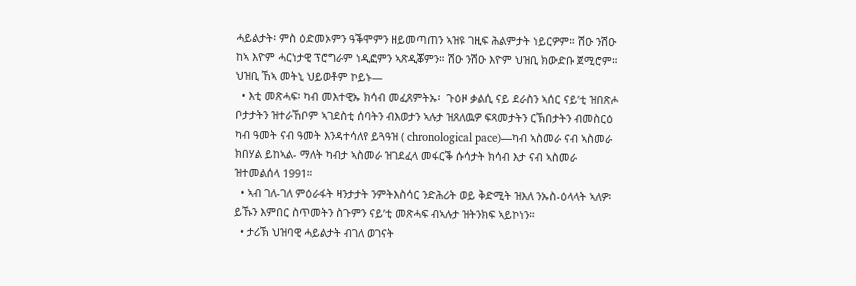ሓይልታት፡ ምስ ዕድመኦምን ዓቕሞምን ዘይመጣጠን ኣዝዩ ገዚፍ ሕልምታት ነይርዎም። ሽዑ ንሽዑ ከኣ እዮም ሓርነታዊ ፕሮግራም ነዲፎምን ኣጽዲቖምን። ሽዑ ንሽዑ እዮም ህዝቢ ክውድቡ ጀሚሮም። ህዝቢ ኸኣ መትኒ ህይወቶም ኮይኑ—
  • እቲ መጽሓፍ፡ ካብ መእተዊኡ ክሳብ መፈጸምትኡ፡  ጉዕዞ ቃልሲ ናይ ደራስን ኣሰር ናይ’ቲ ዝበጽሖ ቦታታትን ዝተራኸቦም ኣገደስቲ ሰባትን ብእወታን ኣሉታ ዝጸለዉዎ ፍጻመታትን ርኽበታትን ብመስርዕ ካብ ዓመት ናብ ዓመት እንዳተሳለየ ይጓዓዝ ( chronological pace)—ካብ ኣስመራ ናብ ኣስመራ ክበሃል ይከኣል- ማለት ካብታ ኣስመራ ዝገደፈላ መፋርቕ ሱሳታት ክሳብ እታ ናብ ኣስመራ ዝተመልሰላ 1991።
  • ኣብ ገለ-ገለ ምዕራፋት ዛንታታት ንምትእስሳር ንድሕሪት ወይ ቅድሚት ዝእለ ንኡስ-ዕላላት ኣለዎ፡ ይኹን እምበር ስጥመትን ስጉምን ናይ’ቲ መጽሓፍ ብኣሉታ ዝትንክፍ ኣይኮነን።
  • ታሪኽ ህዝባዊ ሓይልታት ብገለ ወገናት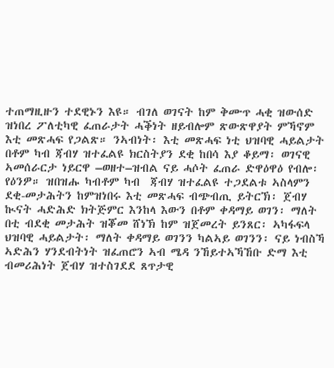ተጠማዚዙን ተደዊኑን እዩ። ብገለ ወገናት ከም ቅሙጥ ሓቂ ዝውሰድ ዝነበረ ፖለቲካዊ ፈጠራታት ሓቕነት ዘይብሎም ጽውጽዋያት ምኻኖም እቲ መጽሓፍ የጋልጽ። ንኣብነት፡ እቲ መጽሓፍ ነቲ ህዝባዊ ሓይልታት በቶም ካብ ጃብሃ ዝተፈልዩ ክርስትያን ደቂ ከበሳ እያ ቆይማ፡ ወገናዊ ኣመሰራርታ ነይርዋ –ወዘተ–ዝብል ናይ ሓሶት ፈጠራ ድዋዕዋዕ የብሎ፡ የዕንዎ። ዝበዝሑ ካብቶም ካብ  ጃብሃ ዝተፈልዩ ተጋደልቱ ኣስላምን ደቂ-መታሕትን ከምዝነበሩ እቲ መጽሓፍ ብጭብጢ ይትርኽ፡ ጀብሃ ኲናት ሓድሕድ ክትጅምር እንከላ እውን በቶም ቀዳማይ ወገን፡ ማለት በቲ ብደቂ መታሕት ዝቖመ ሸነኽ ከም ዝጀመረት ይንጸር፡ ኣካፋፍላ ህዝባዊ ሓይልታት፡ ማለት ቀዳማይ ወገንን ካልኣይ ወገንን፡ ናይ ነብስኻ ኣድሕን ሃንደብትነት ዝፈጠሮን ኣብ ሜዳ ንኸይተኣኻኸቡ ድማ እቲ ብመሪሕነት ጀብሃ ዝተስገደደ ጸጥታዊ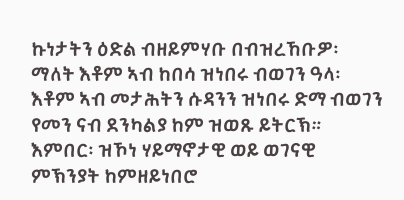ኩነታትን ዕድል ብዘይምሃቡ በብዝረኸቡዎ፡ ማለት እቶም ኣብ ከበሳ ዝነበሩ ብወገን ዓላ፡ እቶም ኣብ መታሕትን ሱዳንን ዝነበሩ ድማ ብወገን የመን ናብ ደንካልያ ከም ዝወጹ ይትርኽ። እምበር፡ ዝኾነ ሃይማኖታዊ ወይ ወገናዊ ምኽንያት ከምዘይነበሮ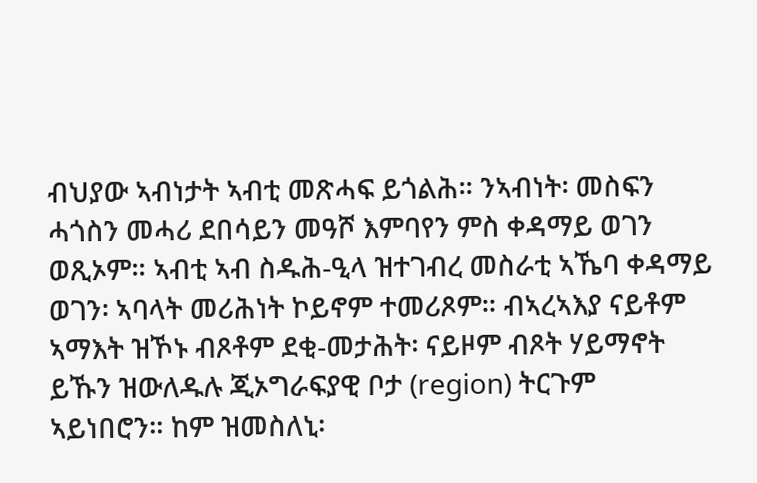ብህያው ኣብነታት ኣብቲ መጽሓፍ ይጎልሕ። ንኣብነት፡ መስፍን ሓጎስን መሓሪ ደበሳይን መዓሾ እምባየን ምስ ቀዳማይ ወገን ወጺኦም። ኣብቲ ኣብ ስዱሕ-ዒላ ዝተገብረ መስራቲ ኣኼባ ቀዳማይ ወገን፡ ኣባላት መሪሕነት ኮይኖም ተመሪጾም። ብኣረኣእያ ናይቶም ኣማእት ዝኾኑ ብጾቶም ደቂ-መታሕት፡ ናይዞም ብጾት ሃይማኖት ይኹን ዝውለዱሉ ጂኦግራፍያዊ ቦታ (region) ትርጉም ኣይነበሮን። ከም ዝመስለኒ፡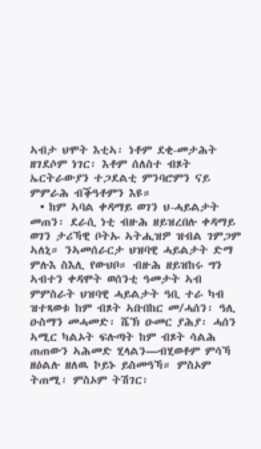ኣብታ ህሞት እቲኣ፡ ነቶም ደቂ-መታሕት ዘገደሶም ነገር፡ እቶም ሰለስተ ብጾት ኤርትራውያን ተጋደልቲ ምንባሮምን ናይ ምምራሕ ብቕዓቶምን እዩ።
  • ከም ኣባል ቀዳማይ ወገን ህ-ሓይልታት መጠን፡ ደራሲ ነቲ ብዙሕ ዘይዝረበሉ ቀዳማይ ወገን ታሪኻዊ ቦትኡ ኣትሒዝዎ ዝብል ገምጋም ኣለኒ። ንኣመሰራርታ ህዝባዊ ሓይልታት ድማ ምሉእ ስእሊ የውህቦ። ብዙሕ ዘይዝከሩ ግን ኣብተን ቀዳሞት ወሰንቲ ዓመታት ኣብ ምምስራት ህዝባዊ ሓይልታት ዓቢ ተራ ካብ ዝተጻወቱ ከም ብጾት ኣቡበከር መ/ሓሰን፡ ዓሊ ዑስማን መሓመድ፡ ሼኽ ዑመር ያሕያ፡ ሓሰን ኣሚር ካልኦት ፍሉጣት ከም ብጾት ሳልሕ ጠጠውን ኣሕመድ ሂላልን—ብሂወቶም ምሳኻ ዘዕልሉ ዘለዉ ኮይኑ ይስመዓኻ። ምስኦም ትጠሚ፡ ምስኦም ትሽገር፡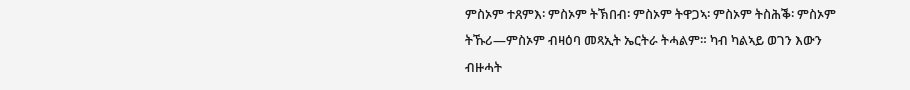ምስኦም ተጸምእ፡ ምስኦም ትኽበብ፡ ምስኦም ትዋጋኣ፡ ምስኦም ትስሕቕ፡ ምስኦም ትኹሪ—ምስኦም ብዛዕባ መጻኢት ኤርትራ ትሓልም። ካብ ካልኣይ ወገን እውን ብዙሓት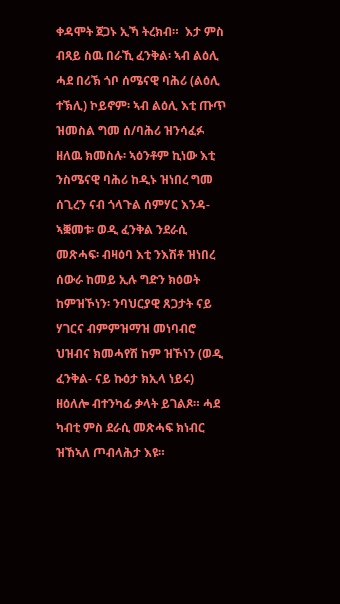ቀዳሞት ጀጋኑ ኢኻ ትረክብ።  እታ ምስ ብጻይ ስዉ በራኺ ፈንቅል፡ ኣብ ልዕሊ ሓደ በሪኽ ጎቦ ሰሜናዊ ባሕሪ (ልዕሊ ተኽሊ) ኮይኖም፡ ኣብ ልዕሊ እቲ ጡጥ ዝመስል ግመ ሰ/ባሕሪ ዝንሳፈፉ ዘለዉ ክመስሉ፡ ኣዕንቶም ኪነው እቲ ንስሜናዊ ባሕሪ ከዲኑ ዝነበረ ግመ ሰጊረን ናብ ጎላጉል ሰምሃር እንዳ-ኣቛመቱ፡ ወዲ ፈንቅል ንደራሲ መጽሓፍ፡ ብዛዕባ እቲ ንእሽቶ ዝነበረ ሰውራ ከመይ ኢሉ ግድን ክዕወት ከምዝኾነን፡ ንባህርያዊ ጸጋታት ናይ ሃገርና ብምምዝማዝ መነባብሮ ህዝብና ክመሓየሽ ከም ዝኾነን (ወዲ ፈንቅል- ናይ ኩዕታ ክኢላ ነይሩ) ዘዕለሎ ብተንካፊ ቃላት ይገልጾ። ሓደ ካብቲ ምስ ደራሲ መጽሓፍ ክነብር ዝኸኣለ ጦብላሕታ እዩ።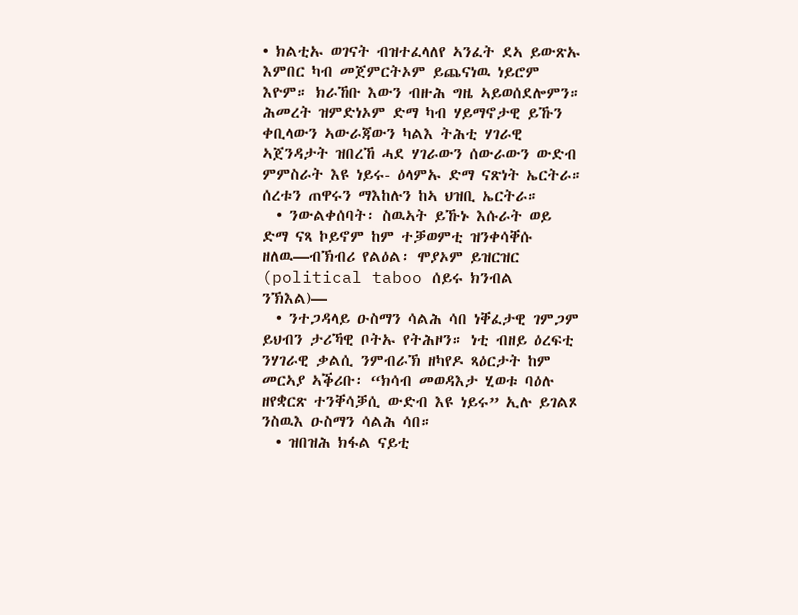• ክልቲኡ ወገናት ብዝተፈላለየ ኣንፈት ደኣ ይውጽኡ እምበር ካብ መጀምርትኦም ይጨናነዉ ነይሮም እዮም። ክራኸቡ እውን ብዙሕ ግዜ ኣይወሰደሎምን። ሕመረት ዝምድነኦም ድማ ካብ ሃይማኖታዊ ይኹን ቀቢላውን ኣውራጃውን ካልእ ትሕቲ ሃገራዊ ኣጀንዳታት ዝበረኸ ሓደ ሃገራውን ሰውራውን ውድብ ምምስራት እዩ ነይሩ- ዕላምኡ ድማ ናጽነት ኤርትራ። ሰረቱን ጠዋሩን ማእከሉን ከኣ ህዝቢ ኤርትራ።
  • ንውልቀሰባት፡ ስዉኣት ይኹኑ እሱራት ወይ ድማ ናጻ ኮይኖም ከም ተቓወምቲ ዝንቀሳቐሱ ዘለዉ—ብኽብሪ የልዕል፡ ሞያኦም ይዝርዝር (political taboo ሰይሩ ክንብል ንኽእል)—
  • ንተጋዳላይ ዑስማን ሳልሕ ሳበ ነቐፈታዊ ገምጋም ይህብን ታሪኻዊ ቦትኡ የትሕዞን። ነቲ ብዘይ ዕረፍቲ ንሃገራዊ ቃልሲ ንምብራኽ ዘካየዶ ጻዕርታት ከም መርኣያ ኣቕሪቡ፡ “ክሳብ መወዳእታ ሂወቱ ባዕሉ ዘየቋርጽ ተንቐሳቓሲ ውድብ እዩ ነይሩ” ኢሉ ይገልጾ ንስዉእ ዑስማን ሳልሕ ሳበ።
  • ዝበዝሕ ክፋል ናይቲ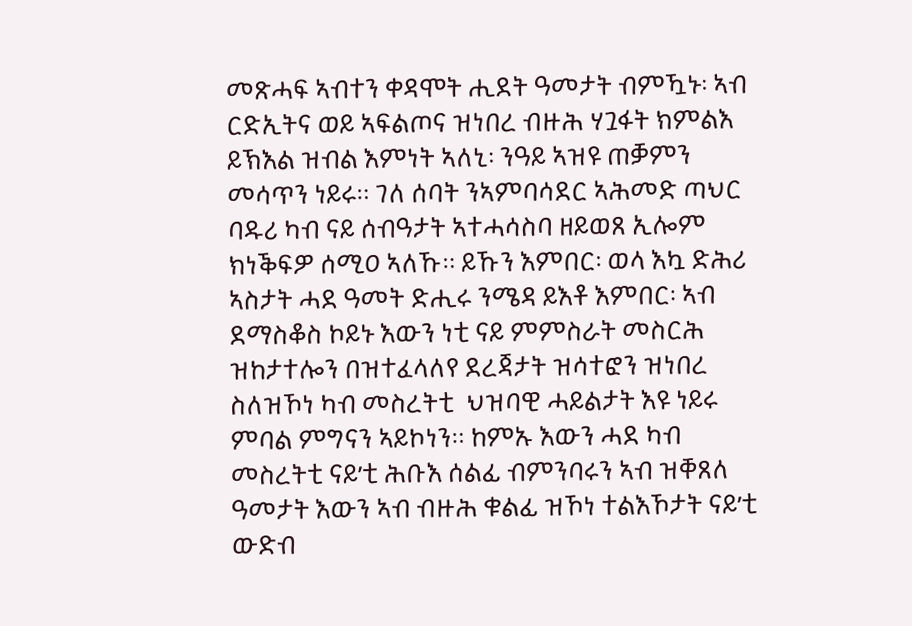መጽሓፍ ኣብተን ቀዳሞት ሒደት ዓመታት ብምዃኑ፡ ኣብ ርድኢትና ወይ ኣፍልጦና ዝነበረ ብዙሕ ሃጓፋት ክምልእ ይኽእል ዝብል እምነት ኣለኒ፡ ንዓይ ኣዝዩ ጠቓምን መሳጥን ነይሩ። ገለ ሰባት ንኣምባሳደር ኣሕመድ ጣህር ባዱሪ ካብ ናይ ሰብዓታት ኣተሓሳስባ ዘይወጸ ኢሎም ክነቕፍዎ ሰሚዐ ኣለኹ። ይኹን እምበር፡ ወላ እኳ ድሕሪ ኣስታት ሓደ ዓመት ድሒሩ ንሜዳ ይእቶ እምበር፡ ኣብ ደማስቆስ ኮይኑ እውን ነቲ ናይ ምምስራት መስርሕ ዝከታተሎን በዝተፈላለየ ደረጃታት ዝሳተፎን ዝነበረ ስለዝኾነ ካብ መስረትቲ  ህዝባዊ ሓይልታት እዩ ነይሩ ምባል ምግናን ኣይኮነን። ከምኡ እውን ሓደ ካብ መስረትቲ ናይ’ቲ ሕቡእ ሰልፊ ብምንባሩን ኣብ ዝቐጸለ ዓመታት እውን ኣብ ብዙሕ ቁልፊ ዝኾነ ተልእኾታት ናይ’ቲ ውድብ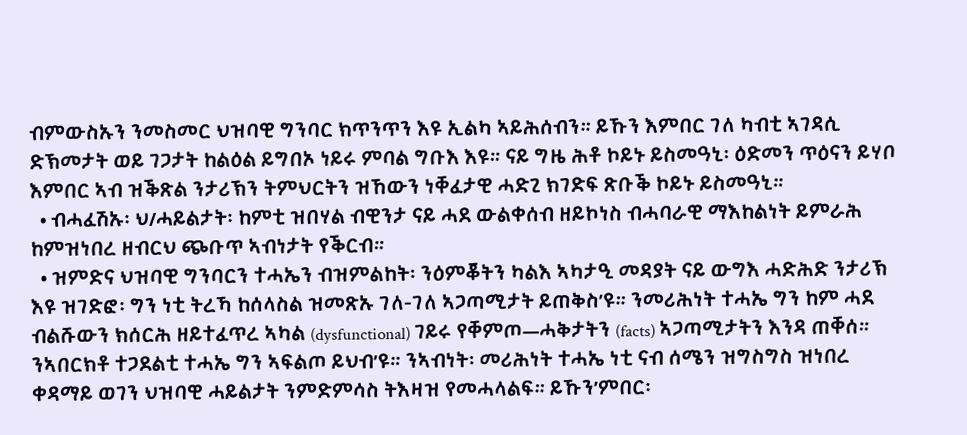ብምውስኡን ንመስመር ህዝባዊ ግንባር ክጥንጥን እዩ ኢልካ ኣይሕሰብን። ይኹን እምበር ገለ ካብቲ ኣገዳሲ ድኽመታት ወይ ገጋታት ከልዕል ይግበኦ ነይሩ ምባል ግቡእ እዩ። ናይ ግዜ ሕቶ ኮይኑ ይስመዓኒ፡ ዕድመን ጥዕናን ይሃቦ እምበር ኣብ ዝቕጽል ንታሪኽን ትምህርትን ዝኸውን ነቐፈታዊ ሓድጊ ክገድፍ ጽቡቕ ኮይኑ ይስመዓኒ።
  • ብሓፈሽኡ፡ ህ/ሓይልታት፡ ከምቲ ዝበሃል ብዊንታ ናይ ሓደ ውልቀሰብ ዘይኮነስ ብሓባራዊ ማእከልነት ይምራሕ ከምዝነበረ ዘብርህ ጭቡጥ ኣብነታት የቕርብ።
  • ዝምድና ህዝባዊ ግንባርን ተሓኤን ብዝምልከት፡ ንዕምቖትን ካልእ ኣካታዒ መዳያት ናይ ውግእ ሓድሕድ ንታሪኽ እዩ ዝገድፎ፡ ግን ነቲ ትረኻ ከሰላስል ዝመጽኡ ገለ-ገለ ኣጋጣሚታት ይጠቅስ’ዩ። ንመሪሕነት ተሓኤ ግን ከም ሓደ ብልሹውን ክሰርሕ ዘይተፈጥረ ኣካል (dysfunctional) ገይሩ የቐምጦ—ሓቅታትን (facts) ኣጋጣሚታትን እንዳ ጠቐሰ። ንኣበርክቶ ተጋደልቲ ተሓኤ ግን ኣፍልጦ ይህብ’ዩ። ንኣብነት፡ መሪሕነት ተሓኤ ነቲ ናብ ሰሜን ዝግስግስ ዝነበረ ቀዳማይ ወገን ህዝባዊ ሓይልታት ንምድምሳስ ትእዛዝ የመሓላልፍ። ይኹን’ምበር፡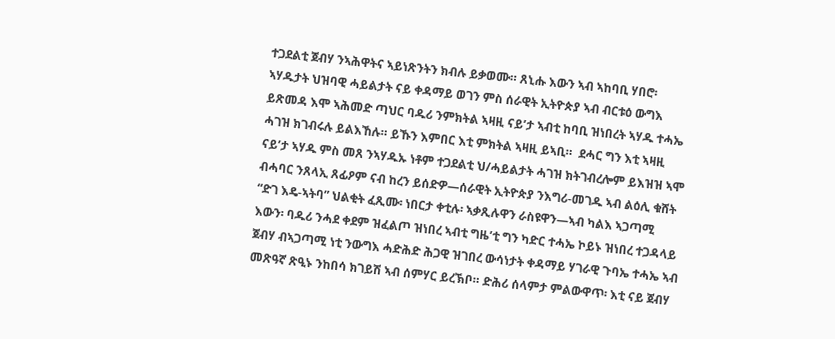ተጋደልቲ ጀብሃ ንኣሕዋትና ኣይነጽንትን ክብሉ ይቃወሙ። ጸኒሑ እውን ኣብ ኣከባቢ ሃበሮ፡ ኣሃዱታት ህዝባዊ ሓይልታት ናይ ቀዳማይ ወገን ምስ ሰራዊት ኢትዮጵያ ኣብ ብርቱዕ ውግእ ይጽመዳ እሞ ኣሕመድ ጣህር ባዱሪ ንምክትል ኣዛዚ ናይ’ታ ኣብቲ ከባቢ ዝነበረት ኣሃዱ ተሓኤ ሓገዝ ክገብሩሉ ይልእኸሉ። ይኹን እምበር እቲ ምክትል ኣዛዚ ይኣቢ።  ደሓር ግን እቲ ኣዛዚ ናይ’ታ ኣሃዱ ምስ መጸ ንኣሃዱኡ ነቶም ተጋደልቲ ህ/ሓይልታት ሓገዝ ክትገብረሎም ይእዝዝ ኣሞ ብሓባር ንጸላኢ ጸፊዖም ናብ ከረን ይሰድዎ—ሰራዊት ኢትዮጵያ ንእግሪ-መገዱ ኣብ ልዕሊ ቁሸት “ድገ እዴ-ኣትባ” ህልቂት ፈጺሙ፡ ነበርታ ቀቲሉ፡ ኣቃጺሉዋን ራስዩዋን—ኣብ ካልእ ኣጋጣሚ እውን፡ ባዱሪ ንሓደ ቀደም ዝፈልጦ ዝነበረ ኣብቲ ግዜ’ቲ ግን ካድር ተሓኤ ኮይኑ ዝነበረ ተጋዳላይ ጀብሃ ብኣጋጣሚ ነቲ ንውግእ ሓድሕድ ሕጋዊ ዝገበረ ውሳነታት ቀዳማይ ሃገራዊ ጉባኤ ተሓኤ ኣብ መጽዓኛ ጽዒኑ ንከበሳ ክገይሽ ኣብ ሰምሃር ይረኽቦ። ድሕሪ ሰላምታ ምልውዋጥ፡ እቲ ናይ ጀብሃ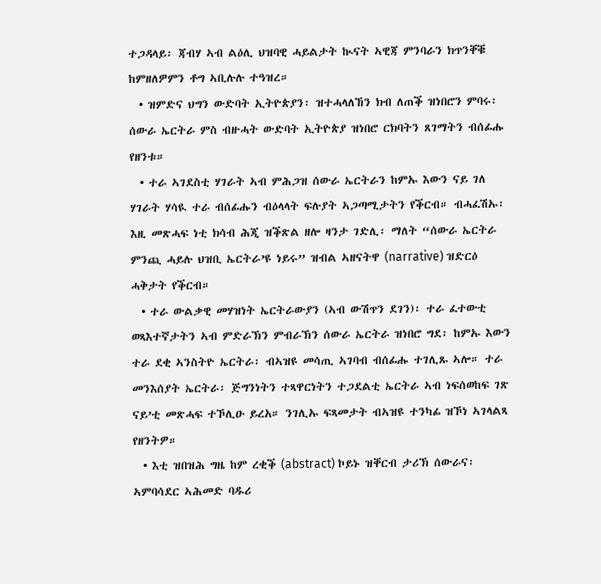ተጋዳላይ፡ ጃብሃ ኣብ ልዕሊ ህዝባዊ ሓይልታት ኲናት ኣዊጃ ምንባራን ክጥንቐቑ ከምዘለዎምን ቶግ ኣቢሉሉ ተዓዝረ።
  • ዝምድና ህግን ውድባት ኢትዮጵያን፡ ዝተሓላለኸን ክብ ለጠቕ ዝነበሮን ምባሩ፡ ሰውራ ኤርትራ ምስ ብዙሓት ውድባት ኢትዮጵያ ዝነበሮ ርክባትን ጸገማትን ብሰፊሑ የዘንቱ።
  • ተራ ኣገደስቲ ሃገራት ኣብ ምሕጋዝ ሰውራ ኤርትራን ከምኡ እውን ናይ ገለ ሃገራት ሃሳዪ ተራ ብሰፊሑን ብዕላላት ፍሉያት ኣጋጣሚታትን የቕርብ። ብሓፈሽኡ፡ እዚ መጽሓፍ ነቲ ክሳብ ሕጂ ዝቕጽል ዘሎ ዛንታ ገድሊ፡ ማለት “ሰውራ ኤርትራ ምንጪ ሓይሉ ህዝቢ ኤርትራ’ዩ ነይሩ” ዝብል ኣዘናትዋ (narrative) ዝድርዕ ሓቅታት የቕርብ።
  • ተራ ውልቃዊ መሃዝነት ኤርትራውያን (ኣብ ውሽጥን ደገን)፡ ተራ ፈተውቲ ወጻእተኛታትን ኣብ ምድራኽን ምብራኽን ሰውራ ኤርትራ ዝነበሮ ግደ፡ ከምኡ እውን ተራ ደቂ ኣንስትዮ ኤርትራ፡ ብኣዝዩ መሳጢ ኣገባብ ብሰፊሑ ተገሊጹ ኣሎ። ተራ መንእሰያት ኤርትራ፡ ጅግንነትን ተጻዋርነትን ተጋደልቲ ኤርትራ ኣብ ነፍሰወከፍ ገጽ ናይ’ቲ መጽሓፍ ተኾሊዑ ይረአ። ንገሊኡ ፍጻመታት ብኣዝዩ ተንካፊ ዝኾነ ኣገላልጻ የዘንትዎ።
  • እቲ ዝበዝሕ ግዜ ከም ረቂቕ (abstract) ኮይኑ ዝቐርብ ታሪኽ ሰውራና፡ ኣምባሳደር ኣሕመድ ባዱሪ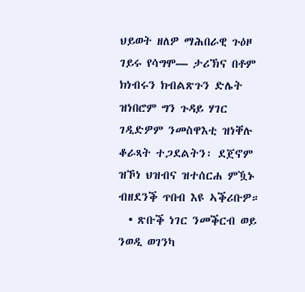ህይወት ዘለዎ ማሕበራዊ ጉዕዞ ገይሩ የሳግሞ— ታሪኽና በቶም ክነብሩን ክብልጽጉን ድሌት ዝነበሮም ግን ጉዳይ ሃገር ገዲድዎም ንመስዋእቲ ዝነቐሉ ቆራጻት ተጋደልትን፡ ደጀኖም ዝኾነ ህዝብና ዝተሰርሐ ምዃኑ ብዘደንቕ ጥበብ እዩ ኣቕሪቡዎ።
  • ጽቡቕ ነገር ንመቕርብ ወይ ንወዲ ወገንካ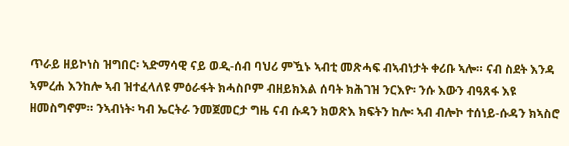ጥራይ ዘይኮነስ ዝግበር፡ ኣድማሳዊ ናይ ወዲ-ሰብ ባህሪ ምዃኑ ኣብቲ መጽሓፍ ብኣብነታት ቀሪቡ ኣሎ። ናብ ስደት እንዳ ኣምረሐ እንከሎ ኣብ ዝተፈላለዩ ምዕራፋት ክሓስቦም ብዘይክእል ሰባት ክሕገዝ ንርእዮ፡ ንሱ እውን ብዓጸፋ እዩ ዘመስግኖም። ንኣብነት፡ ካብ ኤርትራ ንመጀመርታ ግዜ ናብ ሱዳን ክወጽእ ክፍትን ከሎ፡ ኣብ ብሎኮ ተሰነይ-ሱዳን ክኣስሮ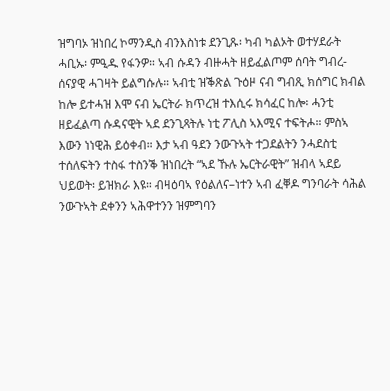ዝግባኦ ዝነበረ ኮማንዲስ ብንእስነቱ ደንጊጹ፡ ካብ ካልኦት ወተሃደራት ሓቢኡ፡ ምዒዱ የፋንዎ። ኣብ ሱዳን ብዙሓት ዘይፈልጦም ሰባት ግብረ-ሰናያዊ ሓገዛት ይልግሱሉ። ኣብቲ ዝቕጽል ጉዕዞ ናብ ግብጺ ክሰግር ክብል ከሎ ይተሓዝ እሞ ናብ ኤርትራ ክጥረዝ ተእሲሩ ክሳፈር ከሎ፡ ሓንቲ ዘይፈልጣ ሱዳናዊት ኣደ ደንጊጻትሉ ነቲ ፖሊስ ኣእሚና ተፍትሖ። ምስኣ እውን ነነዊሕ ይዕቀብ። እታ ኣብ ዓደን ንውጉኣት ተጋደልትን ንሓደስቲ ተሰለፍትን ተስፋ ተስንቕ ዝነበረት “ኣደ ኹሉ ኤርትራዊት” ዝብላ ኣደይ ህይወት፡ ይዝክራ እዩ። ብዛዕባኣ የዕልለና–ነተን ኣብ ፈቐዶ ግንባራት ሳሕል ንውጉኣት ደቀንን ኣሕዋተንን ዝምግባን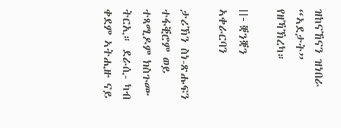ዝከናኸናን ዝነበራ “ኣደታት” የዘኻኽረካ።

II- ቛንቛን ኣቀራርባን

ታሪኽን ስነ-ጽሑፍን ተፋቒሮም ወይ ተጻሚዶም ክስጉሙ ትርኢ። ደራሲ- ካብ ቀደም ኣትሒዙ ናይ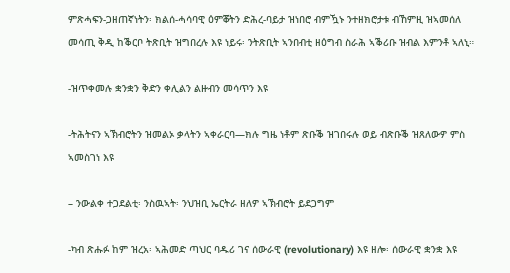ምጽሓፍን-ጋዘጠኛነትን፡ ክልሰ-ሓሳባዊ ዕምቖትን ድሕረ-ባይታ ዝነበሮ ብምዃኑ ንተዘክሮታቱ ብኸምዚ ዝኣመሰለ መሳጢ ቅዲ ከቕርቦ ትጽቢት ዝግበረሉ እዩ ነይሩ፡ ንትጽቢት ኣንበብቲ ዘዕግብ ስራሕ ኣቕሪቡ ዝብል እምንቶ ኣለኒ።

-ዝጥቀመሉ ቋንቋን ቅድን ቀሊልን ልዙብን መሳጥን እዩ

-ትሕትናን ኣኽብሮትን ዝመልኦ ቃላትን ኣቀራርባ—ክሉ ግዜ ነቶም ጽቡቕ ዝገበሩሉ ወይ ብጽቡቕ ዝጸለውዎ ምስ ኣመስገነ እዩ

– ንውልቀ ተጋደልቲ፡ ንስዉኣት፡ ንህዝቢ ኤርትራ ዘለዎ ኣኽብሮት ይደጋግም

-ካብ ጽሑፉ ከም ዝረአ፡ ኣሕመድ ጣህር ባዱሪ ገና ሰውራዊ (revolutionary) እዩ ዘሎ፡ ሰውራዊ ቋንቋ እዩ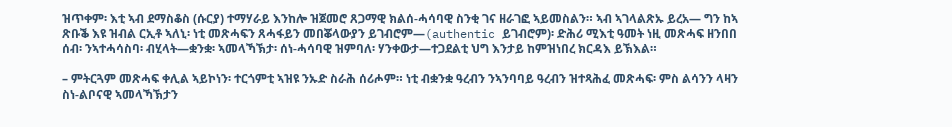ዝጥቀም፡ እቲ ኣብ ደማስቆስ (ሱርያ) ተማሃራይ እንከሎ ዝጀመሮ ጸጋማዊ ክልሰ-ሓሳባዊ ስንቂ ገና ዘራገፎ ኣይመስልን። ኣብ ኣገላልጽኡ ይረአ— ግን ከኣ ጽቡቕ እዩ ዝብል ርኢቶ ኣለኒ፡ ነቲ መጽሓፍን ጸሓፋይን መበቖላውያን ይገብሮም—(authentic ይገብሮም)፡ ድሕሪ ሚእቲ ዓመት ነዚ መጽሓፍ ዘንበበ ሰብ፡ ንኣተሓሳስባ፡ ብሂላት—ቋንቋ፡ ኣመላኻኽታ፡ ሰነ-ሓሳባዊ ዝምባለ፡ ሃንቀውታ—ተጋደልቲ ህግ እንታይ ከምዝነበረ ክርዳእ ይኽእል።

– ምትርጓም መጽሓፍ ቀሊል ኣይኮነን፡ ተርጎምቲ ኣዝዩ ንኡድ ስራሕ ሰሪሖም። ነቲ ብቋንቋ ዓረብን ንኣንባባይ ዓረብን ዝተጻሕፈ መጽሓፍ፡ ምስ ልሳንን ላዛን ስነ-ልቦናዊ ኣመላኻኽታን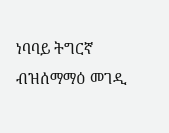ነባባይ ትግርኛ ብዝሰማማዕ መገዲ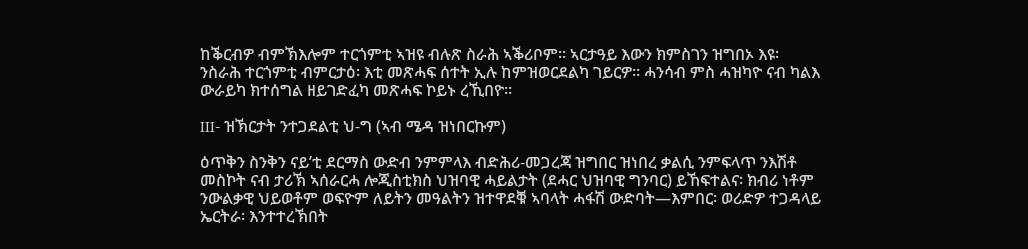ከቕርብዎ ብምኽእሎም ተርጎምቲ ኣዝዩ ብሉጽ ስራሕ ኣቕሪቦም። ኣርታዓይ እውን ክምስገን ዝግበኦ እዩ፡ ንስራሕ ተርጎምቲ ብምርታዕ፡ እቲ መጽሓፍ ሰተት ኢሉ ከምዝወርደልካ ገይርዎ። ሓንሳብ ምስ ሓዝካዮ ናብ ካልእ ውራይካ ክተሰግል ዘይገድፈካ መጽሓፍ ኮይኑ ረኺበዮ።

III- ዝኽርታት ንተጋደልቲ ህ-ግ (ኣብ ሜዳ ዝነበርኩም)

ዕጥቅን ስንቅን ናይ’ቲ ደርማስ ውድብ ንምምላእ ብድሕሪ-መጋረጃ ዝግበር ዝነበረ ቃልሲ ንምፍላጥ ንእሽቶ መስኮት ናብ ታሪኽ ኣሰራርሓ ሎጂስቲክስ ህዝባዊ ሓይልታት (ደሓር ህዝባዊ ግንባር) ይኸፍተልና፡ ክብሪ ነቶም ንውልቃዊ ህይወቶም ወፍዮም ለይትን መዓልትን ዝተዋደቑ ኣባላት ሓፋሽ ውድባት—እምበር፡ ወሪድዎ ተጋዳላይ ኤርትራ፡ እንተተረኽበት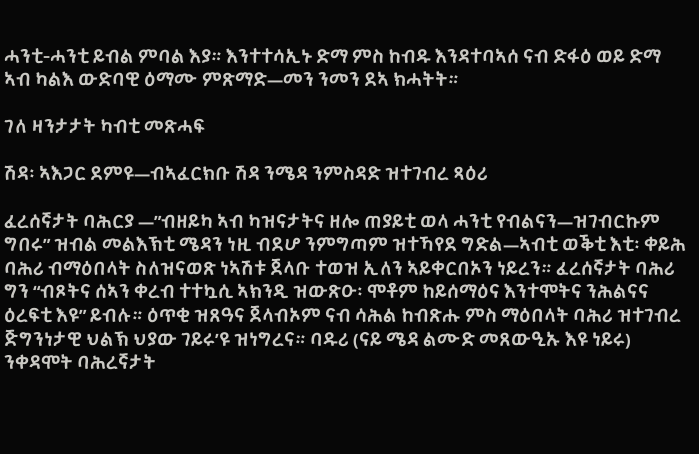ሓንቲ-ሓንቲ ይብል ምባል እያ። እንተተሳኢኑ ድማ ምስ ከብዱ እንዳተባኣሰ ናብ ድፋዕ ወይ ድማ ኣብ ካልእ ውድባዊ ዕማሙ ምጽማድ—መን ንመን ደኣ ክሓትት።

ገለ ዛንታታት ካብቲ መጽሓፍ

ሽዳ፡ ኣእጋር ደምዩ—ብኣፈርክቡ ሽዳ ንሜዳ ንምስዳድ ዝተገብረ ጻዕሪ

ፈረሰኛታት ባሕርያ —”ብዘይካ ኣብ ካዝናታትና ዘሎ ጠያይቲ ወላ ሓንቲ የብልናን—ዝገብርኩም ግበሩ” ዝብል መልእኽቲ ሜዳን ነዚ ብደሆ ንምግጣም ዝተኻየደ ግድል—ኣብቲ ወቕቲ እቲ፡ ቀይሕ ባሕሪ ብማዕበላት ስለዝናወጽ ነኣሽቱ ጀላቡ ተወዝ ኢለን ኣይቀርበኦን ነይረን። ፈረሰኛታት ባሕሪ ግን “ብጾትና ሰኣን ቀረብ ተተኳሲ ኣክንዲ ዝውጽዑ፡ ሞቶም ከይሰማዕና እንተሞትና ንሕልናና ዕረፍቲ እዩ” ይብሉ። ዕጥቂ ዝጸዓና ጀላብኦም ናብ ሳሕል ከብጽሑ ምስ ማዕበላት ባሕሪ ዝተገብረ ጅግንነታዊ ህልኽ ህያው ገይሩ’ዩ ዝነግረና። ባዱሪ (ናይ ሜዳ ልሙድ መጸውዒኡ እዩ ነይሩ) ንቀዳሞት ባሕረኛታት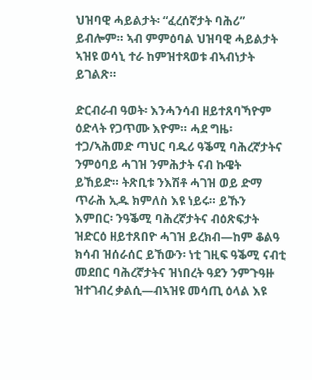ህዝባዊ ሓይልታት፡ “ፈረሰኛታት ባሕሪ”  ይብሎም። ኣብ ምምዕባል ህዝባዊ ሓይልታት ኣዝዩ ወሳኒ ተራ ከምዝተጻወቱ ብኣብነታት ይገልጽ።

ድርብራብ ዓወት፡ እንሓንሳብ ዘይተጸባኻዮም ዕድላት የጋጥሙ እዮም። ሓደ ግዜ፡ ተጋ/ኣሕመድ ጣህር ባዱሪ ዓቕሚ ባሕረኛታትና ንምዕባይ ሓገዝ ንምሕታት ናብ ኩዌት ይኸይድ። ትጽቢቱ ንእሽቶ ሓገዝ ወይ ድማ ጥራሕ ኢዱ ክምለስ እዩ ነይሩ። ይኹን እምበር፡ ንዓቕሚ ባሕረኛታትና ብዕጽፍታት ዝድርዕ ዘይተጸበዮ ሓገዝ ይረክብ—ከም ቆልዓ ክሳብ ዝሰራሰር ይኸውን፡ ነቲ ገዚፍ ዓቕሚ ናብቲ መደበር ባሕረኛታትና ዝነበረት ዓደን ንምጉዓዙ ዝተገብረ ቃልሲ—ብኣዝዩ መሳጢ ዕላል እዩ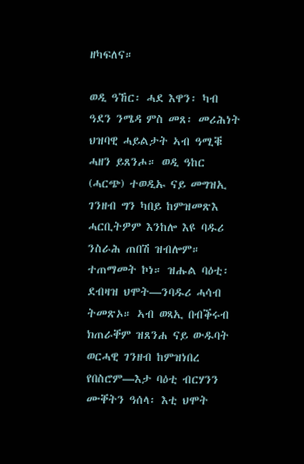ዘካፍለና።

ወዲ ዓኸር፡ ሓደ እዋን፡ ካብ ዓደን ንሜዳ ምስ መጸ፡ መሪሕነት ህዝባዊ ሓይልታት ኣብ ዓሚቑ ሓዘን ይጸንሖ። ወዲ ዓከር (ሓርጭ) ተወዲኡ ናይ መግዝኢ ገንዘብ ግን ካበይ ከምዝመጽእ ሓርቢትዎም እንከሎ እዩ ባዱሪ ንስራሕ ጠበሽ ዝብሎም። ተጠማመት ኮነ። ዝሑል ባዕቲ፡ ደብዛዝ ህሞት—ንባዱሪ ሓሳብ ትመጽኦ። ኣብ ወጻኢ በብቕሩብ ክጠራቐም ዝጸንሐ ናይ ውዱባት ወርሓዊ ገንዘብ ከምዝነበረ የበስሮም—እታ ባዕቲ ብርሃንን ሙቐትን ዓሰላ፡ እቲ ህሞት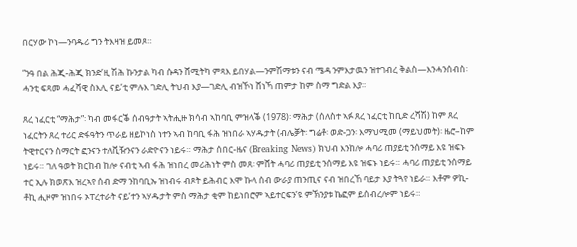በርሃው ኮነ—ንባዱሪ ግን ትእዛዝ ይመጾ።

”ንዓ በል ሕጂ-ሕጂ ክንድ’ዚ ሽሕ ኩንታል ካብ ሱዳን ሸሚትካ ምጻእ ይበሃል—ንምሽማቱን ናብ ሜዳ ንምእታዉን ዝተገብረ ቅልስ—እንሓንሰብስ፡ ሓንቲ ፍጻመ ሓፈሻዊ ስእሊ ናይ’ቲ ምሉእ ገድሊ ትህብ እያ—ገድሊ ብዝኾነ ሸነኻ ጠምታ ከም ስማ ግድል እያ።

ጸረ ነፈርቲ “ማሕታ”፡ ካብ መፋርቕ ሰብዓታት ኣትሒዙ ክሳብ ኣከባቢ ምዝላቕ (1978)፡ ማሕታ (ሰለስተ ኣፉ ጸረ ነፈርቲ ከቢድ ረሻሽ) ከም ጸረ ነፈርትን ጸረ ተሪር ድፋዓትን ጥራይ ዘይኮነስ ነተን ኣብ ከባቢ ፋሕ ዝነበራ ኣሃዱታት (ብሌቓት፡ ግሬቶ፡ ወድ-ጋን፡ እማህሚመ (ማይህመት)፡ ዜሮ–ከም ትዊተርናን ስማርት ፎንናን ተለቪዥንናን ራድዮናን ነይሩ። ማሕታ ሰበር-ዜና (Breaking News) ክህብ እንከሎ ሓባሪ ጠያይቲ ንሰማይ እዩ ዝፍኑ ነይሩ። ገለ ዓወት ክርከብ ከሎ ናብቲ ኣብ ፋሕ ዝነበረ መሪሕነት ምስ መጸ፡ ምሸት ሓባሪ ጠያይቲ ንሰማይ እዩ ዝፍኑ ነይሩ። ሓባሪ ጠያይቲ ንሰማይ ተር ኢሉ ክወጽእ ዝረኣየ ሰብ ድማ ንከባቢኡ ዝነብሩ ብጾት ይሕብር እሞ ኩላ ሰብ ውራያ ጠንጢና ናብ ዝበረኸ ባይታ እያ ትጓየ ነይራ። እቶም ዎኪ-ቶኪ ሒዞም ዝነበሩ ኦፐረተራት ናይ’ተን ኣሃዱታት ምስ ማሕታ ቂም ከይነበሮም ኣይተርፍን’ዩ ምኽንያቱ ኬፎም ይሰብረሎም ነይሩ።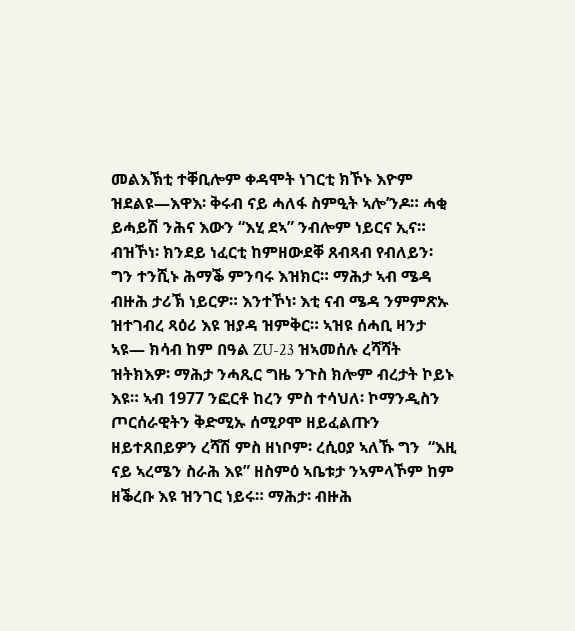መልእኽቲ ተቐቢሎም ቀዳሞት ነገርቲ ክኾኑ እዮም ዝደልዩ—እዋእ፡ ቅሩብ ናይ ሓለፋ ስምዒት ኣሎ’ንዶ። ሓቂ ይሓይሽ ንሕና እውን “እሂ ደኣ” ንብሎም ነይርና ኢና። ብዝኾነ፡ ክንደይ ነፈርቲ ከምዘውደቐ ጸብጻብ የብለይን፡ ግን ተንሺኑ ሕማቕ ምንባሩ እዝክር። ማሕታ ኣብ ሜዳ ብዙሕ ታሪኽ ነይርዎ። እንተኾነ፡ እቲ ናብ ሜዳ ንምምጽኡ ዝተገብረ ጻዕሪ እዩ ዝያዳ ዝምቅር። ኣዝዩ ሰሓቢ ዛንታ ኣዩ— ክሳብ ከም በዓል ZU-23 ዝኣመሰሉ ረሻሻት ዝትክእዎ፡ ማሕታ ንሓጺር ግዜ ንጉስ ክሎም ብረታት ኮይኑ እዩ። ኣብ 1977 ንፎርቶ ከረን ምስ ተሳህለ፡ ኮማንዲስን ጦርሰራዊትን ቅድሚኡ ሰሚዖሞ ዘይፈልጡን ዘይተጸበይዎን ረሻሽ ምስ ዘነቦም፡ ረሲዐያ ኣለኹ ግን  “እዚ ናይ ኣረሜን ስራሕ እዩ” ዘስምዕ ኣቤቱታ ንኣምላኾም ከም ዘቕረቡ እዩ ዝንገር ነይሩ። ማሕታ፡ ብዙሕ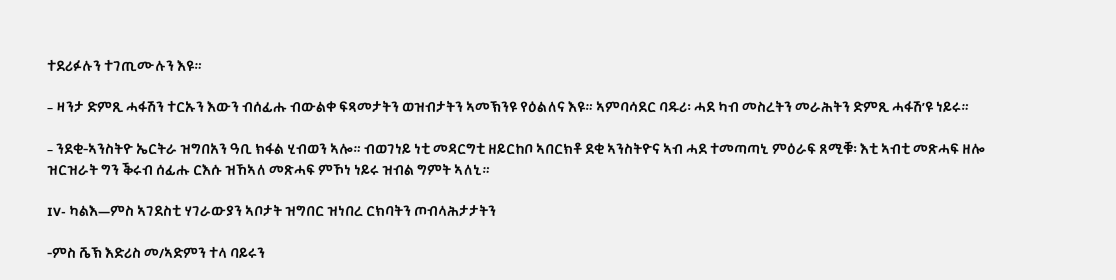ተደሪፉሉን ተገጢሙሉን እዩ።

– ዛንታ ድምጺ ሓፋሽን ተርኡን እውን ብሰፊሑ ብውልቀ ፍጻመታትን ወዝብታትን ኣመኽንዩ የዕልለና እዩ። ኣምባሳደር ባዱሪ፡ ሓደ ካብ መስረትን መራሕትን ድምጺ ሓፋሽ’ዩ ነይሩ።

– ንደቂ-ኣንስትዮ ኤርትራ ዝግበአን ዓቢ ክፋል ሂብወን ኣሎ። ብወገነይ ነቲ መዳርግቲ ዘይርከቦ ኣበርክቶ ደቂ ኣንስትዮና ኣብ ሓደ ተመጣጣኒ ምዕራፍ ጸሚቑ፡ እቲ ኣብቲ መጽሓፍ ዘሎ ዝርዝራት ግን ቕሩብ ሰፊሑ ርእሱ ዝኸኣለ መጽሓፍ ምኾነ ነይሩ ዝብል ግምት ኣለኒ።

IV- ካልእ—ምስ ኣገደስቲ ሃገራውያን ኣቦታት ዝግበር ዝነበረ ርክባትን ጦብላሕታታትን

-ምስ ሼኽ እድሪስ መ/ኣድምን ተላ ባይሩን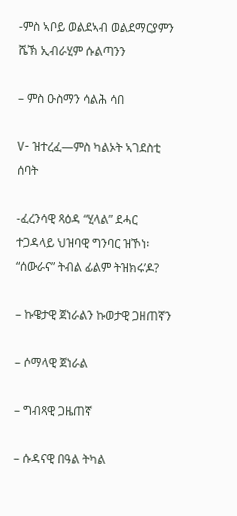-ምስ ኣቦይ ወልደኣብ ወልደማርያምን ሼኽ ኢብራሂም ሱልጣንን

– ምስ ዑስማን ሳልሕ ሳበ

V- ዝተረፈ—ምስ ካልኦት ኣገደስቲ ሰባት

-ፈረንሳዊ ጻዕዳ “ሂላል” ደሓር ተጋዳላይ ህዝባዊ ግንባር ዝኾነ፡ “ሰውራና” ትብል ፊልም ትዝክሩ’ዶ?

– ኩዌታዊ ጀነራልን ኩወታዊ ጋዘጠኛን

– ሶማላዊ ጀነራል

– ግብጻዊ ጋዜጠኛ

– ሱዳናዊ በዓል ትካል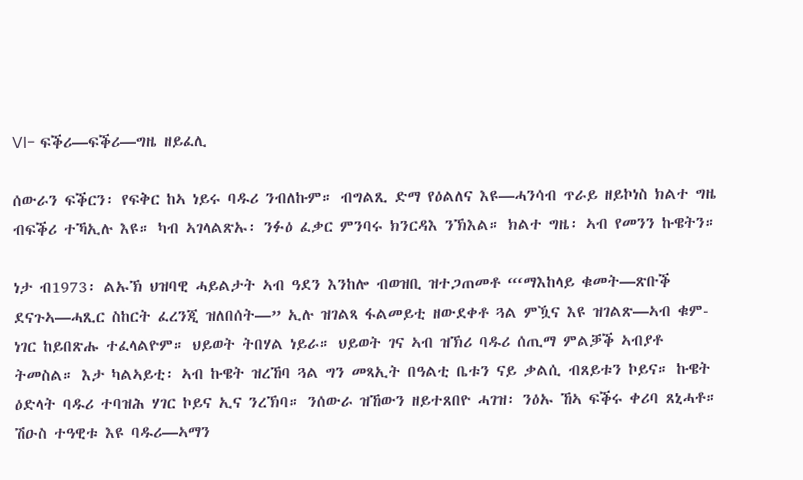VI- ፍቕሪ—ፍቕሪ—ግዜ ዘይፈሊ

ሰውራን ፍቕርን፡ የፍቅር ከኣ ነይሩ ባዱሪ ንብለኩም። ብግልጺ ድማ የዕልለና እዩ—ሓንሳብ ጥራይ ዘይኮነስ ክልተ ግዜ ብፍቕሪ ተኻኢሉ እዩ። ካብ ኣገላልጽኡ፡ ንፉዕ ፈቃር ምንባሩ ክንርዳእ ንኽእል። ክልተ ግዜ፡ ኣብ የመንን ኩዌትን።

ነታ ብ1973፡ ልኡኽ ህዝባዊ ሓይልታት ኣብ ዓደን እንከሎ ብወዝቢ ዝተጋጠመቶ “‘ማእከላይ ቁመት—ጽቡቕ ደናጉኣ—ሓጺር ስከርት ፈረንጂ ዝለበሰት—” ኢሉ ዝገልጻ ፋልመይቲ ዘውደቀቶ ጓል ምዃና እዩ ዝገልጽ—ኣብ ቁም-ነገር ከይበጽሑ ተፈላልዮም። ህይወት ትበሃል ነይራ። ህይወት ገና ኣብ ዝኽሪ ባዱሪ ሰጢማ ምልቓቕ ኣብያቶ ትመስል። እታ ካልኣይቲ፡ ኣብ ኩዌት ዝረኸባ ጓል ግን መጻኢት በዓልቲ ቤቱን ናይ ቃልሲ ብጸይቱን ኮይና። ኩዌት ዕድላት ባዱሪ ተባዝሕ ሃገር ኮይና ኢና ንረኽባ። ንሰውራ ዝኸውን ዘይተጸበዮ ሓገዝ፡ ንዕኡ ኸኣ ፍቕሩ ቀሪባ ጸኒሓቶ። ሽዑስ ተዓዊቱ እዩ ባዱሪ—ኣማን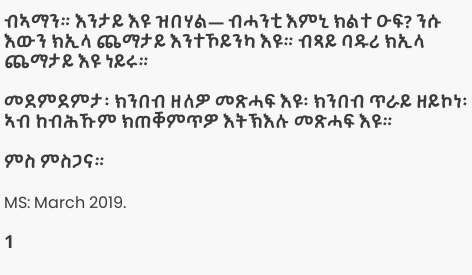ብኣማን። እንታይ እዩ ዝበሃል— ብሓንቲ እምኒ ክልተ ዑፍ? ንሱ እውን ክኢላ ጨማታይ እንተኾይንካ እዩ። ብጻይ ባዱሪ ክኢላ ጨማታይ እዩ ነይሩ።

መደምደምታ፡ ክንበብ ዘለዎ መጽሓፍ እዩ፡ ክንበብ ጥራይ ዘይኮነ፡ ኣብ ከብሕኹም ክጠቐምጥዎ እትኽእሉ መጽሓፍ እዩ።

ምስ ምስጋና።

MS: March 2019.

1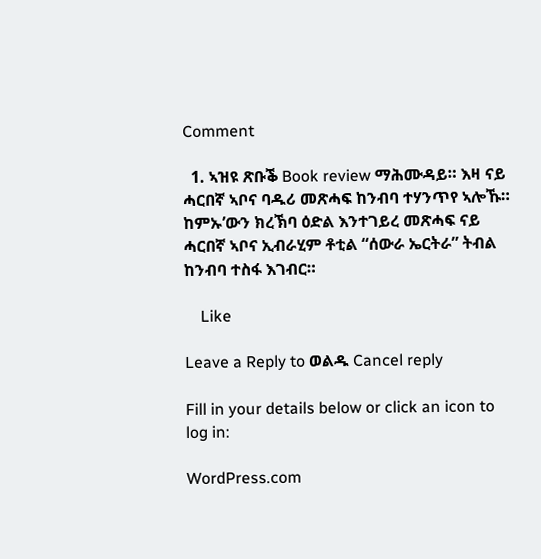Comment

  1. ኣዝዩ ጽቡቕ Book review ማሕሙዳይ። እዛ ናይ ሓርበኛ ኣቦና ባዱሪ መጽሓፍ ከንብባ ተሃንጥየ ኣሎኹ። ከምኡ’ውን ክረኽባ ዕድል እንተገይረ መጽሓፍ ናይ ሓርበኛ ኣቦና ኢብራሂም ቶቲል “ሰውራ ኤርትራ” ትብል ከንብባ ተስፋ እገብር።

    Like

Leave a Reply to ወልዱ Cancel reply

Fill in your details below or click an icon to log in:

WordPress.com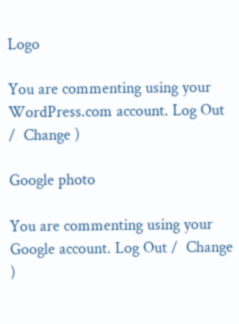Logo

You are commenting using your WordPress.com account. Log Out /  Change )

Google photo

You are commenting using your Google account. Log Out /  Change )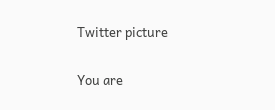Twitter picture

You are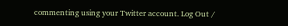commenting using your Twitter account. Log Out /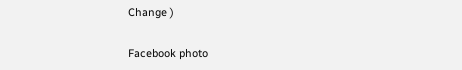Change )

Facebook photo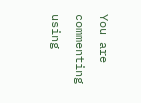You are commenting using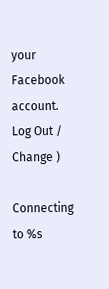your Facebook account. Log Out /  Change )

Connecting to %s